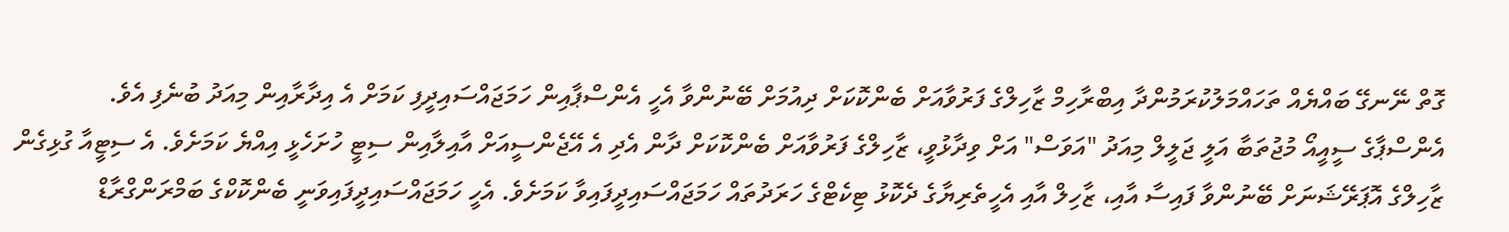ގޮތް ނޭނގޭ ބައްޔެއް ތަހައްމަލުކުރަމުންދާ އިބްރާހިމް ޒާހިލްގެ ފަރުވާއަށް ބެންކޮކަށް ދިއުމަށް ބޭނުންވާ އެހީ އެންސްޕާއިން ހަމަޖައްސައިދީފި ކަމަށް އެ އިދާރާއިން މިއަދު ބުނެފި އެވެ.
އެންސްޕާގެ ސީއީއޯ މުޖުތަބާ އަލީ ޖަލީލް މިއަދު "އަވަސް" އަށް ވިދާޅުވީ، ޒާހިލްގެ ފަރުވާއަށް ބެންކޮކަށް ދާން އެދި އެ އޭޖެންސީއަށް އާއިލާއިން ސިޓީ ހުށަހެޅީ އިއްޔެ ކަމަށެވެ. އެ ސިޓީއާ ގުޅިގެން ޒާހިލްގެ އޮޕަރޭޝަނަށް ބޭނުންވާ ފައިސާ އާއި، ޒާހިލް އާއި އެހީތެރިޔާގެ ދެކޮޅު ޓިކެޓްގެ ހަރަދުތައް ހަމަޖައްސައިދީފައިވާ ކަމަށެވެ. އެހީ ހަމަޖައްސައިދީފައިވަނީ ބެންކޮކްގެ ބަމްރަންގްރާޑް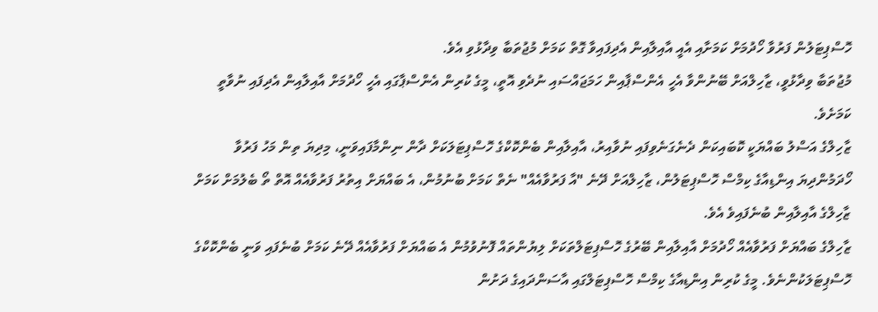ހޮސްޕިޓަލުން ފަރުވާ ހޯދުމަށް ކަމަށާއި އެއީ އާއިލާއިން އެދިފައިވާ ގޮތް ކަމަށް މުޖުތަބާ ވިދާޅުވި އެވެ.
މުޖުތަބާ ވިދާޅުވީ، ޒާހިލްއަށް ބޭނުންވާ އެހީ އެންސްޕާއިން ހަމަޖައްސައި ނުދެވި އޮތީ، މީގެ ކުރިން އެންސްޕާގައި އެހީ ހޯދުމަށް އާއިލާއިން އެދިފައި ނުވާތީ ކަމަށެވެ.
ޒާހިލްގެ އަސްލު ބައްޔަކީ ކޮބައިކަން ދެނެގަނެވިފައި ނުވާއިރު، އާއިލާއިން ބެންކޮކްގެ ހޮސްޕިޓަލަކަށް ދާން ނިންމާފައިވަނީ، މިދިޔަ ތިން މަހު ފަރުވާ ހޯދަމުންދިޔަ އިންޑިއާގެ ކިމްސް ހޮސްޕިޓަލުން، ޒާހިލްއަށް ދޭނެ "އާ ފަރުވާއެއް" ނެތް ކަމަށް ބުނުމުން، އެ ބައްޔަށް އިތުރު ފަރުވާއެއް އޮތް ތޯ ބެލުމަށް ކަމަށް ޒާހިލްގެ އާއިލާއިން ބުނެފައިވެ އެވެ.
ޒާހިލްގެ ބައްޔަށް ފަރުވާއެއް ހޯދުމަށް އާއިލާއިން ބޭރުގެ ހޮސްޕިޓަލްތަކަށް ލިޔުންތައް ފޮނުވުމުން އެ ބައްޔަށް ފަރުވާއެއް ދޭނެ ކަމަށް ބުނެފައި ވަނީ ބެންކޮކްގެ ހޮސްޕިޓަލަކުންނެވެ. މީގެ ކުރިން އިންޑިއާގެ ކިމްސް ހޮސްޕިޓަލްގައި އާސަންދައިގެ ދަށުން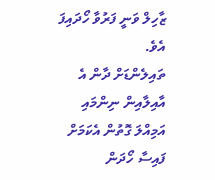ޒާހިލް ވަނީ ފަރުވާ ހޯދައިފަ އެވެ.
ތައިލެންޑަށް ދާން އެ އާއިލާއިން ނިންމައި އަމިއްލަ ގޮތުން އެކަމަށް ފައިސާ ހޯދަން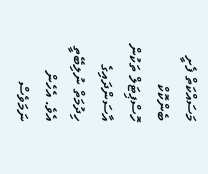މަސައްކަތް ފެށީ ބެންކޮކް ހޮސްޕިޓަލް ތަކުން އާސަންދައިގެ ހިދުމަތް ނުލިބޭތީ އެވެ. އެހެން ނަމަވެސް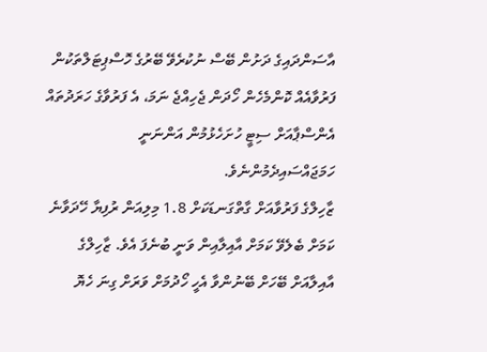އާސަންދައިގެ ދަށުން ބޭސް ނުކުރެވޭ ބޭރުގެ ހޮސްޕިޓަލްތަކުން ފަރުވާއެއް ކޮންމެހެން ހޯދަން ޖެހިއްޖެ ނަމަ، އެ ފަރުވާގެ ހަރަދުތައް އެންސްޕާއަށް ސިޓީ ހުށަހެޅުމުން އަންނަނީ ހަމަޖައްސައިދެމުންނެވެ.
ޒާހިލްގެ ފަރުވާއަށް ގާތްގަނޑަކަށް 1.8 މިލިއަން ރުފިޔާ ހޭދަވާނެ ކަމަށް ބެލެވޭ ކަމަށް އާއިލާއިން ވަނީ ބުނެފަ އެވެ. ޒާހިލްގެ އާއިލާއަށް ބޭހަށް ބޭނުންވާ އެހީ ހޯދުމަށް ވަރަށް ގިނަ ހެޔޮ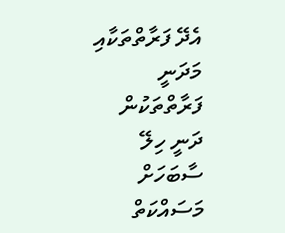އެދޭ ފަރާތްތަކާއި މަދަނީ ފަރާތްތަކުން ދަނީ ހިލޭ ސާބަހަށް މަސައްކަތް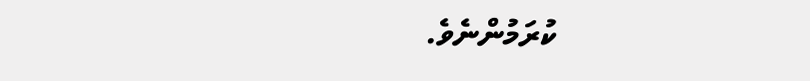ކުރަމުންނެވެ.